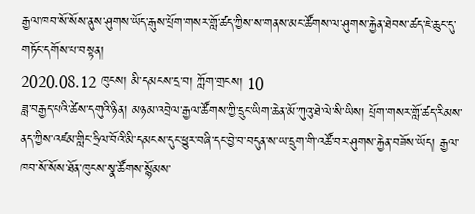རྒྱལ་ཁབ་སོ་སོས་ནུས་ཤུགས་ཡོད་རྒུས་པྲོག་གསར་གློ་ཚད་ཀྱིས་ས་གནས་མང་ཚོགས་ལ་ཤུགས་རྐྱེན་ཐེབས་ཚད་ཇེ་ཆུང་དུ་གཏོང་དགོས་པ་བསྟན།
2020.08.12 ཁུངས། མི་དམངས་དྲ་བ། ཀློག་གྲངས། 10
ཟླ་བརྒྱད་པའི་ཚེས་དགུའི་ཉིན། མཉམ་འབྲེལ་རྒྱལ་ཚོགས་ཀྱི་དྲུང་ཡིག་ཆེན་མོ་ཀུའུ་ཐེ་ལེ་སི་ཡིས། པྲོག་གསར་གློ་ཚད་རིམས་ནད་ཀྱིས་འཛམ་གླིང་ཧྲིལ་བོའི་མི་དམངས་དུང་ཕྱུར་བཞི་དང་བྱེ་བ་བདུན་ས་ཡ་དྲུག་གི་འཚོ་བར་ཤུགས་རྐྱེན་བཟོས་ཡོད། རྒྱལ་ཁབ་སོ་སོས་ཐོན་ཁུངས་སྣ་ཚོགས་སྙོམས་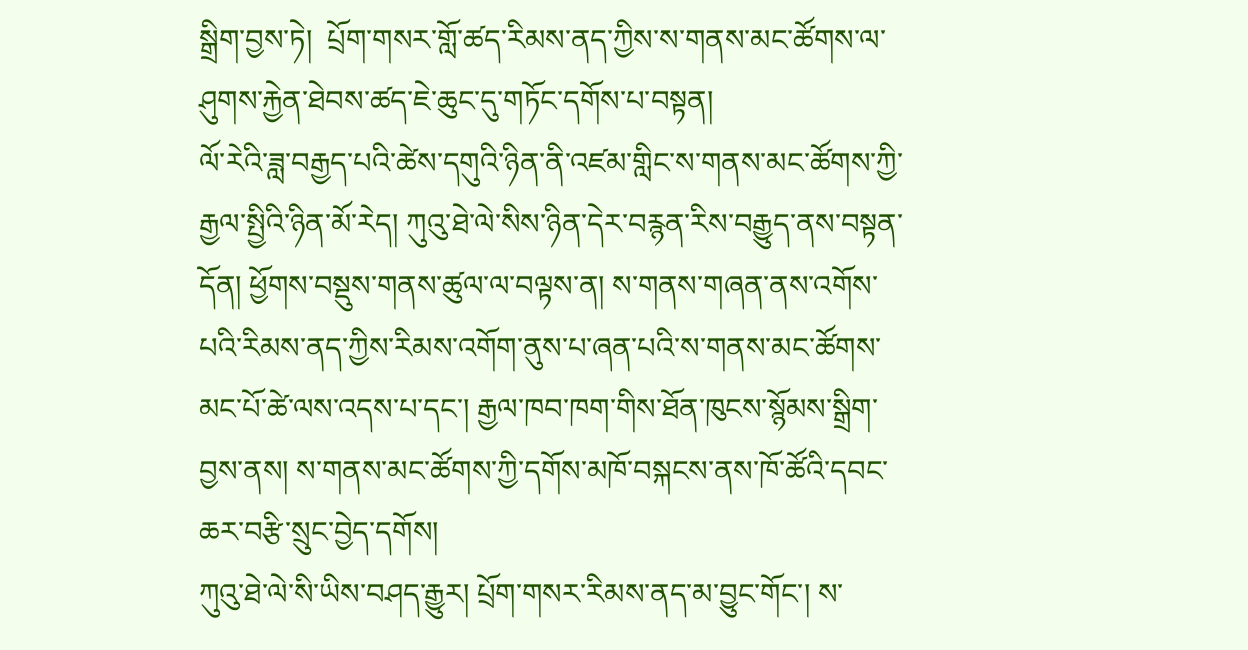སྒྲིག་བྱས་ཏེ།  པྲོག་གསར་གློ་ཚད་རིམས་ནད་ཀྱིས་ས་གནས་མང་ཚོགས་ལ་ཤུགས་རྐྱེན་ཐེབས་ཚད་ཇེ་ཆུང་དུ་གཏོང་དགོས་པ་བསྟན།
ལོ་རེའི་ཟླ་བརྒྱད་པའི་ཚེས་དགུའི་ཉིན་ནི་འཛམ་གླིང་ས་གནས་མང་ཚོགས་ཀྱི་རྒྱལ་སྤྱིའི་ཉིན་མོ་རེད། ཀུའུ་ཐེ་ལེ་སིས་ཉིན་དེར་བརྙན་རིས་བརྒྱུད་ནས་བསྟན་དོན། ཕྱོགས་བསྡུས་གནས་ཚུལ་ལ་བལྟས་ན། ས་གནས་གཞན་ནས་འགོས་པའི་རིམས་ནད་ཀྱིས་རིམས་འགོག་ནུས་པ་ཞན་པའི་ས་གནས་མང་ཚོགས་མང་པོ་ཚེ་ལས་འདས་པ་དང་། རྒྱལ་ཁབ་ཁག་གིས་ཐོན་ཁུངས་སྙོམས་སྒྲིག་བྱས་ནས། ས་གནས་མང་ཚོགས་ཀྱི་དགོས་མཁོ་བསྐངས་ནས་ཁོ་ཚོའི་དབང་ཆར་བརྩི་སྲུང་བྱེད་དགོས།
ཀུའུ་ཐེ་ལེ་སི་ཡིས་བཤད་རྒྱུར། པྲོག་གསར་རིམས་ནད་མ་བྱུང་གོང་། ས་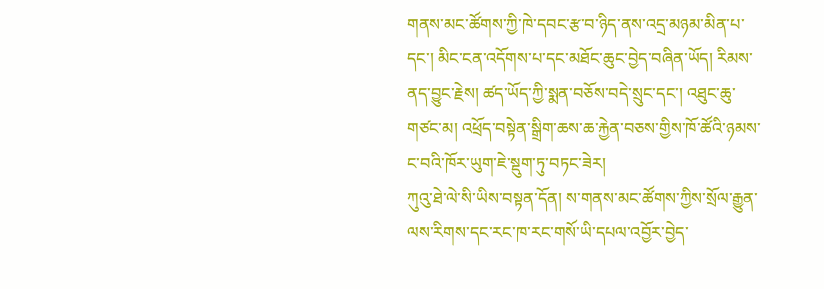གནས་མང་ཚོགས་ཀྱི་ཁེ་དབང་རྩ་བ་ཉིད་ནས་འདྲ་མཉམ་མིན་པ་དང་། མིང་ངན་འདོགས་པ་དང་མཐོང་ཆུང་བྱེད་བཞིན་ཡོད། རིམས་ནད་བྱུང་རྗེས། ཚད་ཡོད་ཀྱི་སྨན་བཅོས་བདེ་སྲུང་དང་། འཐུང་ཆུ་གཙང་མ། འཕྲོད་བསྟེན་སྒྲིག་ཆས་ཆ་རྐྱེན་བཅས་གྱིས་ཁོ་ཚོའི་ཉམས་ང་བའི་ཁོར་ཡུག་ཇེ་སྡུག་ཏུ་བཏང་ཟེར།
ཀུའུ་ཐེ་ལེ་སི་ཡིས་བསྟན་དོན། ས་གནས་མང་ཚོགས་ཀྱིས་སྲོལ་རྒྱུན་ལས་རིགས་དང་རང་ཁ་རང་གསོ་ཡི་དཔལ་འབྱོར་བྱེད་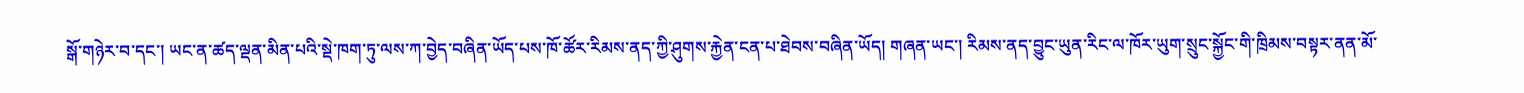སྒོ་གཉེར་བ་དང་། ཡང་ན་ཚད་ལྡན་མིན་པའི་སྡེ་ཁག་ཏུ་ལས་ཀ་བྱེད་བཞིན་ཡོད་པས་ཁོ་ཚོར་རིམས་ནད་ཀྱི་ཤུགས་རྐྱེན་ངན་པ་ཐེབས་བཞིན་ཡོད། གཞན་ཡང་། རིམས་ནད་བྱུང་ཡུན་རིང་ལ་ཁོར་ཡུག་སྲུང་སྐྱོང་གི་ཁྲིམས་བསྟར་ནན་མོ་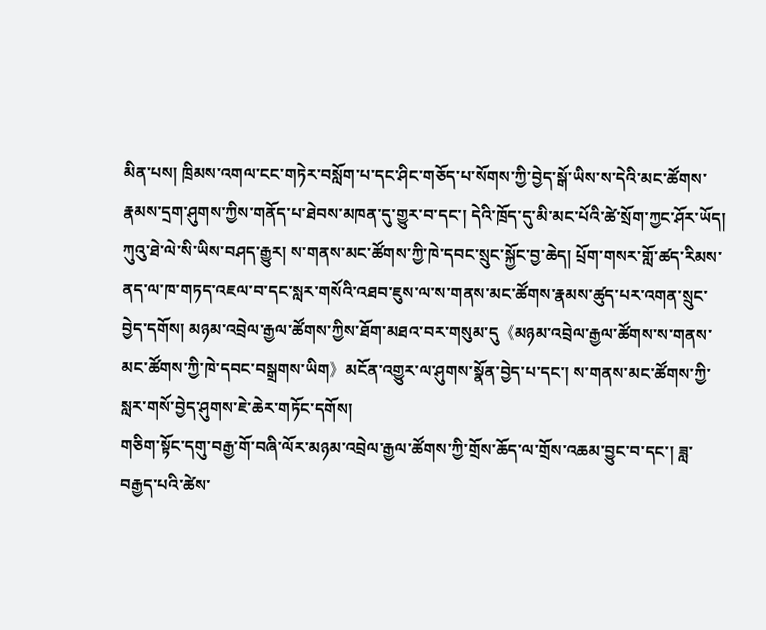མིན་པས། ཁྲིམས་འགལ་ངང་གཏེར་བསློག་པ་དང་ཤིང་གཅོད་པ་སོགས་ཀྱི་བྱེད་སྒོ་ཡིས་ས་དེའི་མང་ཚོགས་རྣམས་དྲག་ཤུགས་ཀྱིས་གནོད་པ་ཐེབས་མཁན་དུ་གྱུར་བ་དང་། དེའི་ཁྲོད་དུ་མི་མང་པོའི་ཚེ་སྲོག་ཀྱང་ཤོར་ཡོད།
ཀུའུ་ཐེ་ལེ་སི་ཡིས་བཤད་རྒྱུར། ས་གནས་མང་ཚོགས་ཀྱི་ཁེ་དབང་སྲུང་སྐྱོང་བྱ་ཆེད། པྲོག་གསར་གློ་ཚད་རིམས་ནད་ལ་ཁ་གཏད་འཇལ་བ་དང་སླར་གསོའི་འཐབ་ཇུས་ལ་ས་གནས་མང་ཚོགས་རྣམས་ཚུད་པར་འགན་སྲུང་བྱེད་དགོས། མཉམ་འབྲེལ་རྒྱལ་ཚོགས་ཀྱིས་ཐོག་མཐའ་བར་གསུམ་དུ《མཉམ་འབྲེལ་རྒྱལ་ཚོགས་ས་གནས་མང་ཚོགས་ཀྱི་ཁེ་དབང་བསྒྲགས་ཡིག》མངོན་འགྱུར་ལ་ཤུགས་སྣོན་བྱེད་པ་དང་། ས་གནས་མང་ཚོགས་ཀྱི་སླར་གསོ་བྱེད་ཤུགས་ཇེ་ཆེར་གཏོང་དགོས།
གཅིག་སྟོང་དགུ་བརྒྱ་གོ་བཞི་ལོར་མཉམ་འབྲེལ་རྒྱལ་ཚོགས་ཀྱི་གྲོས་ཆོད་ལ་གྲོས་འཆམ་བྱུང་བ་དང་། ཟླ་བརྒྱད་པའི་ཚེས་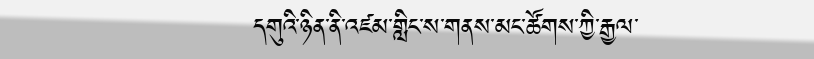དགུའི་ཉིན་ནི་འཛམ་གླིང་ས་གནས་མང་ཚོགས་ཀྱི་རྒྱལ་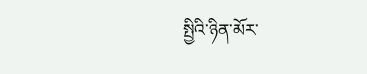སྤྱིའི་ཉིན་མོར་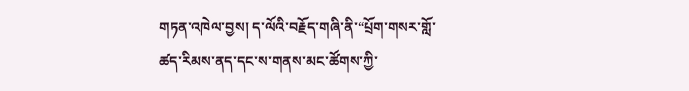གཏན་འཁེལ་བྱས། ད་ལོའི་བརྗོད་གཞི་ནི་“པྲོག་གསར་གློ་ཚད་རིམས་ནད་དང་ས་གནས་མང་ཚོགས་ཀྱི་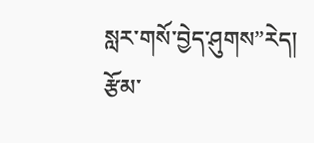སླར་གསོ་བྱེད་ཤུགས”རེད།
རྩོམ་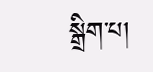སྒྲིག་པ།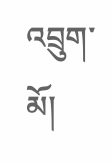འབྲུག་མོ།